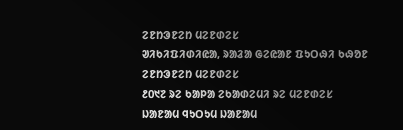ᱮᱱᱴᱳᱱᱮᱴ ᱢᱮᱱᱰᱮᱥ
ᱣᱤᱠᱤᱯᱤᱰᱤᱭᱟ, ᱨᱟᱲᱟ ᱜᱮᱭᱟᱱ ᱯᱩᱛᱷᱤ ᱠᱷᱚᱱ
ᱮᱱᱴᱳᱱᱮᱴ ᱢᱮᱱᱰᱮᱥ
᱒᱐᱑᱗ ᱨᱮ ᱠᱟᱞᱟ ᱮᱠᱟᱰᱮᱢᱤ ᱨᱮ ᱢᱮᱱᱰᱮᱥ
ᱡᱟᱱᱟᱢ ᱧᱩᱛᱩᱢ ᱡᱟᱱᱟᱢ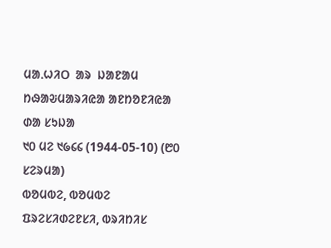ᱢᱟᱹᱦᱤᱛ  ᱟᱨ  ᱡᱟᱱᱟᱢ ᱴᱷᱟᱶᱢᱟᱨᱤᱭᱟ ᱟᱱᱴᱚᱱᱤᱭᱟ ᱰᱟ ᱥᱩᱡᱟ
᱑᱐ ᱢᱮ ᱑᱙᱔᱔ (1944-05-10) (᱘᱐ ᱥᱮᱨᱢᱟ)
ᱵᱚᱢᱵᱮ, ᱵᱚᱢᱵᱮ ᱯᱨᱮᱥᱤᱰᱮᱱᱥᱤ, ᱵᱨᱤᱴᱤᱥ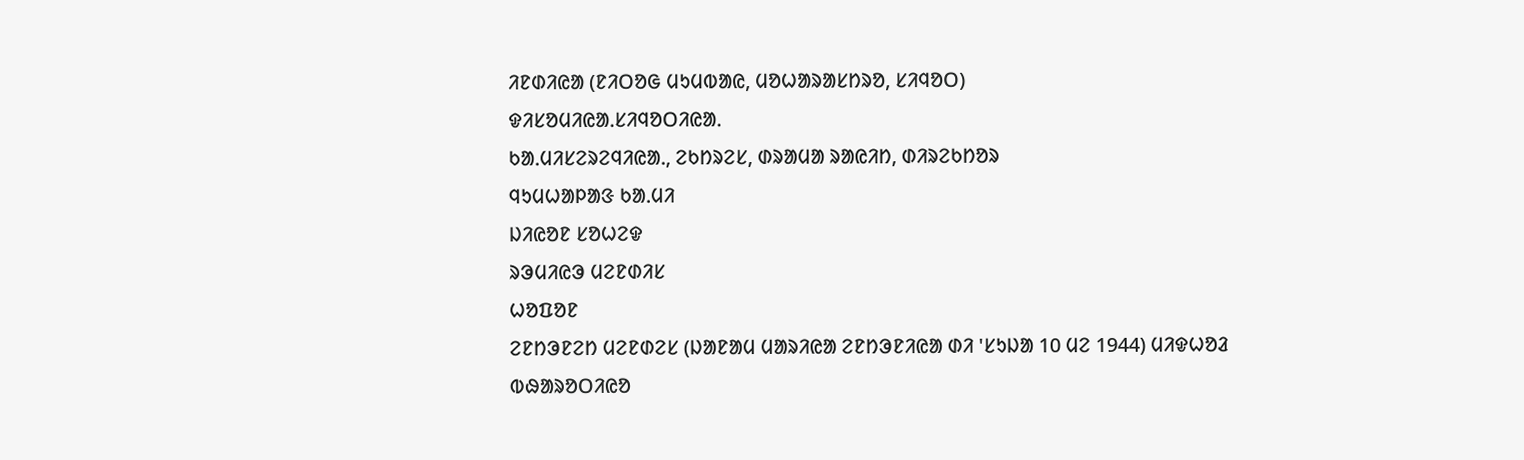ᱤᱱᱰᱤᱭᱟ (ᱱᱤᱛᱚᱜ ᱢᱩᱢᱵᱟᱭ, ᱢᱚᱦᱟᱨᱟᱥᱴᱨᱚ, ᱥᱤᱧᱚᱛ)
ᱫᱤᱥᱚᱢᱤᱭᱟᱹᱥᱤᱧᱚᱛᱤᱭᱟᱹ
ᱠᱟᱹᱢᱤᱥᱮᱨᱮᱧᱤᱭᱟᱹ, ᱮᱠᱴᱨᱮᱥ, ᱰᱨᱟᱢᱟ ᱨᱟᱭᱤᱴ, ᱰᱤᱨᱮᱠᱴᱚᱨ
ᱧᱩᱢᱦᱟᱞᱟᱝ ᱠᱟᱹᱢᱤ
ᱡᱤᱭᱚᱱ ᱥᱚᱦᱮᱫ
ᱨᱳᱢᱤᱭᱳ ᱢᱮᱱᱰᱤᱥ
ᱦᱚᱯᱚᱱ
ᱮᱱᱴᱳᱱᱮᱴ ᱢᱮᱱᱰᱮᱥ (ᱡᱟᱱᱟᱢ ᱢᱟᱨᱤᱭᱟ ᱮᱱᱴᱳᱱᱤᱭᱟ ᱰᱤ 'ᱥᱩᱡᱟ 10 ᱢᱮ 1944) ᱢᱤᱫᱦᱚᱲ ᱵᱷᱟᱨᱚᱛᱤᱭᱚ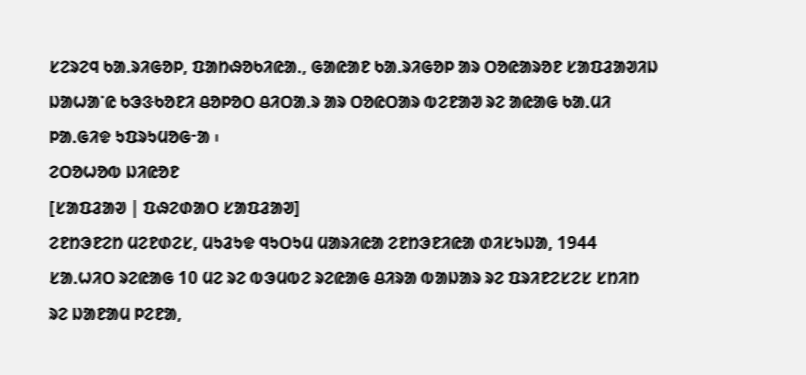ᱥᱮᱨᱮᱧ ᱠᱟᱹᱨᱤᱜᱚᱞ, ᱯᱟᱴᱷᱚᱠᱤᱭᱟᱹ, ᱜᱟᱭᱟᱱ ᱠᱟᱹᱨᱤᱜᱚᱞ ᱟᱨ ᱛᱚᱭᱟᱨᱚᱱ ᱥᱟᱯᱲᱟᱣᱤᱡ ᱡᱟᱦᱟᱸᱭ ᱠᱳᱝᱠᱚᱱᱤ ᱪᱚᱞᱚᱛ ᱪᱤᱛᱟᱹᱨ ᱟᱨ ᱛᱚᱭᱛᱟᱨ ᱵᱮᱱᱟᱣ ᱨᱮ ᱟᱭᱟᱜ ᱠᱟᱹᱢᱤ ᱞᱟᱹᱜᱤᱫ ᱩᱯᱨᱩᱢᱚᱜᱼᱟ ᱾
ᱮᱛᱚᱦᱚᱵ ᱡᱤᱭᱚᱱ
[ᱥᱟᱯᱲᱟᱣ | ᱯᱷᱮᱰᱟᱛ ᱥᱟᱯᱲᱟᱣ]
ᱮᱱᱴᱳᱱᱮᱴ ᱢᱮᱱᱰᱮᱥ, ᱢᱩᱲᱩᱫ ᱧᱩᱛᱩᱢ ᱢᱟᱨᱤᱭᱟ ᱮᱱᱴᱳᱱᱤᱭᱟ ᱰᱤᱥᱩᱡᱟ, 1944 ᱥᱟᱹᱦᱤᱛ ᱨᱮᱭᱟᱜ 10 ᱢᱮ ᱨᱮ ᱵᱳᱢᱵᱮ ᱨᱮᱭᱟᱜ ᱪᱤᱨᱟ ᱵᱟᱡᱟᱨ ᱨᱮ ᱯᱨᱤᱱᱮᱥᱮᱥ ᱥᱴᱤᱴ ᱨᱮ ᱡᱟᱱᱟᱢ ᱞᱮᱱᱟ,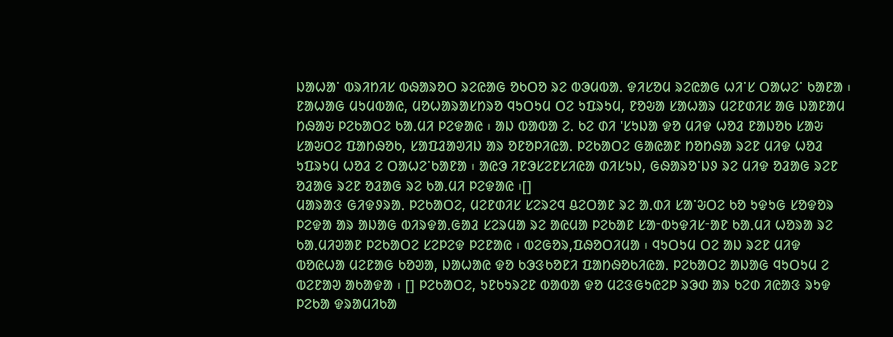ᱡᱟᱦᱟᱸ ᱵᱨᱤᱴᱤᱥ ᱵᱷᱟᱨᱚᱛ ᱨᱮᱭᱟᱜ ᱚᱠᱛᱚ ᱨᱮ ᱵᱳᱢᱵᱟᱹ ᱫᱤᱥᱚᱢ ᱨᱮᱭᱟᱜ ᱦᱤᱸᱥ ᱛᱟᱦᱮᱸ ᱠᱟᱱᱟ ᱾ ᱱᱟᱦᱟᱜ ᱢᱩᱢᱵᱟᱭ, ᱢᱚᱦᱟᱨᱟᱥᱴᱨᱚ ᱧᱩᱛᱩᱢ ᱛᱮ ᱩᱯᱨᱩᱢ, ᱱᱚᱶᱟ ᱥᱟᱦᱟᱨ ᱢᱮᱱᱰᱤᱥ ᱟᱜ ᱡᱟᱱᱟᱢ ᱴᱷᱟᱶ ᱞᱮᱠᱟᱛᱮ ᱠᱟᱹᱢᱤ ᱞᱮᱫᱟᱭ ᱾ ᱟᱡ ᱵᱟᱵᱟ ᱮᱹ ᱠᱮ ᱰᱤ 'ᱥᱩᱡᱟ ᱫᱚ ᱢᱤᱫ ᱦᱚᱲ ᱱᱟᱡᱚᱠ ᱥᱟᱶ ᱥᱟᱶᱛᱮ ᱯᱟᱴᱷᱚᱠ, ᱥᱟᱯᱲᱟᱣᱤᱡ ᱟᱨ ᱚᱱᱚᱞᱤᱭᱟᱹ ᱞᱮᱠᱟᱛᱮ ᱜᱟᱭᱟᱱ ᱴᱚᱴᱷᱟ ᱨᱮᱱ ᱢᱤᱫ ᱦᱚᱲ ᱩᱯᱨᱩᱢ ᱦᱚᱲ ᱮ ᱛᱟᱦᱮᱸᱠᱟᱱᱟ ᱾ ᱟᱭᱳ ᱤᱱᱳᱥᱮᱱᱥᱤᱭᱟ ᱰᱤᱥᱩᱡ, ᱜᱷᱟᱨᱚᱸᱡᱽ ᱨᱮ ᱢᱤᱫ ᱚᱲᱟᱜ ᱨᱮᱱ ᱚᱲᱟᱜ ᱨᱮᱱ ᱚᱲᱟᱜ ᱨᱮ ᱠᱟᱹᱢᱤ ᱞᱮᱫᱟᱭ ᱾[]
ᱢᱟᱨᱟᱝ ᱜᱤᱫᱽᱨᱟᱹ ᱞᱮᱠᱟᱛᱮ, ᱢᱮᱱᱰᱤᱥ ᱥᱮᱨᱮᱧ ᱪᱮᱛᱟᱱ ᱨᱮ ᱟᱹᱰᱤ ᱥᱟᱸᱶᱛᱮ ᱠᱚ ᱩᱫᱩᱜ ᱥᱚᱫᱚᱨ ᱞᱮᱫᱟ ᱟᱨ ᱟᱡᱟᱜ ᱵᱤᱨᱫᱟᱹᱜᱟᱲ ᱥᱮᱨᱢᱟ ᱨᱮ ᱟᱭᱢᱟ ᱞᱮᱠᱟᱱ ᱥᱟᱼᱵᱩᱫᱤᱥᱼᱟᱱ ᱠᱟᱹᱢᱤ ᱦᱚᱨᱟ ᱨᱮ ᱠᱟᱹᱢᱤᱣᱟᱱ ᱞᱮᱠᱟᱛᱮ ᱥᱮᱞᱮᱫ ᱞᱮᱱᱟᱭ ᱾ ᱵᱮᱜᱚᱨ,ᱯᱷᱚᱛᱤᱢᱟ ᱾ ᱧᱩᱛᱩᱢ ᱛᱮ ᱟᱡ ᱨᱮᱱ ᱢᱤᱫ ᱵᱚᱭᱦᱟ ᱢᱮᱱᱟᱜ ᱠᱚᱣᱟ, ᱡᱟᱦᱟᱭ ᱫᱚ ᱠᱳᱝᱠᱚᱱᱤ ᱯᱟᱴᱷᱚᱠᱤᱭᱟᱹ ᱞᱮᱠᱟᱛᱮ ᱟᱡᱟᱜ ᱧᱩᱛᱩᱢ ᱮ ᱵᱮᱱᱟᱣ ᱟᱠᱟᱫᱟ ᱾ [] ᱞᱮᱠᱟᱛᱮ, ᱩᱱᱠᱩᱨᱮᱱ ᱵᱟᱵᱟ ᱫᱚ ᱢᱮᱝᱜᱩᱭᱮᱞ ᱨᱳᱰ ᱟᱨ ᱠᱮᱰ ᱤᱭᱟᱝ ᱨᱩᱫ ᱞᱮᱠᱟ ᱫᱨᱟᱢᱤᱠᱟ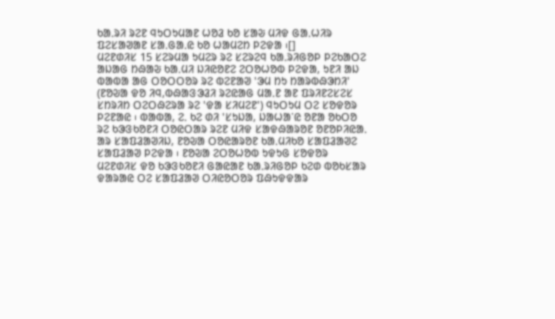ᱠᱟᱹᱨᱤ ᱨᱮᱱ ᱧᱩᱛᱩᱢᱟᱱ ᱦᱚᱲ ᱠᱚ ᱥᱟᱶ ᱢᱤᱫ ᱜᱟᱹᱦᱤᱨ ᱯᱮᱥᱟᱣᱟᱱ ᱥᱟᱹᱜᱟᱹᱭ ᱠᱚ ᱦᱟᱢᱮᱴ ᱞᱮᱫᱟ ᱾[]
ᱢᱮᱱᱰᱤᱥ 15 ᱥᱮᱨᱢᱟ ᱩᱢᱮᱨ ᱨᱮ ᱥᱮᱨᱮᱧ ᱠᱟᱹᱨᱤᱜᱚᱞ ᱞᱮᱠᱟᱛᱮ ᱟᱡᱟᱜ ᱴᱷᱟᱶ ᱠᱟᱹᱢᱤ ᱡᱤᱭᱚᱱᱮ ᱮᱛᱚᱦᱚᱵ ᱞᱮᱫᱟ, ᱩᱱᱤ ᱟᱡ ᱵᱟᱵᱟ ᱟᱜ ᱛᱚᱛᱛᱚᱨ ᱨᱮ ᱵᱮᱱᱟᱣ 'ᱳᱢ ᱴᱩ ᱴᱟᱨᱵᱷᱳᱴᱤ' (ᱱᱚᱶᱟ ᱫᱚ ᱤᱧ,ᱵᱷᱟᱝᱳᱲᱤ ᱨᱮᱭᱟᱜ ᱢᱟᱹᱱ ᱟᱱ ᱯᱨᱤᱱᱮᱥᱮᱥ ᱥᱴᱨᱤᱴ ᱛᱮᱛᱷᱮᱨᱟ ᱨᱮ 'ᱫᱟ ᱥᱤᱢᱮᱱ') ᱧᱩᱛᱩᱢ ᱛᱮ ᱥᱚᱫᱚᱨ ᱞᱮᱱᱟᱭ ᱾ ᱵᱟᱵᱟ, ᱮᱹ ᱠᱮ ᱰᱤ 'ᱥᱩᱡᱟ, ᱡᱟᱦᱟᱸᱭ ᱚᱱᱟ ᱚᱠᱛᱚ ᱨᱮ ᱠᱳᱝᱠᱚᱱᱤ ᱛᱚᱭᱛᱟᱨ ᱨᱮᱱ ᱢᱤᱫ ᱥᱟᱫᱷᱟᱨᱚᱱ ᱚᱱᱚᱞᱤᱭᱟᱹ ᱟᱨ ᱥᱟᱯᱲᱟᱣᱤᱡ, ᱱᱚᱶᱟ ᱛᱚᱭᱟᱨᱚᱱ ᱠᱟᱹᱢᱤᱠᱚ ᱥᱟᱯᱲᱟᱣᱮ ᱥᱟᱯᱲᱟᱣ ᱞᱮᱫᱟ ᱾ ᱱᱚᱶᱟ ᱮᱛᱚᱦᱚᱵ ᱩᱫᱩᱜ ᱥᱚᱫᱚᱨ ᱢᱮᱱᱰᱤᱥ ᱫᱚ ᱠᱳᱝᱠᱚᱱᱤ ᱜᱟᱭᱟᱱ ᱠᱟᱹᱨᱤᱜᱚᱞ ᱠᱮᱰ ᱵᱚᱠᱥᱟᱨ ᱫᱟᱨᱟᱭ ᱛᱮ ᱥᱟᱯᱲᱟᱣ ᱛᱤᱭᱚᱛᱚᱨ ᱯᱷᱩᱫᱫᱟᱨ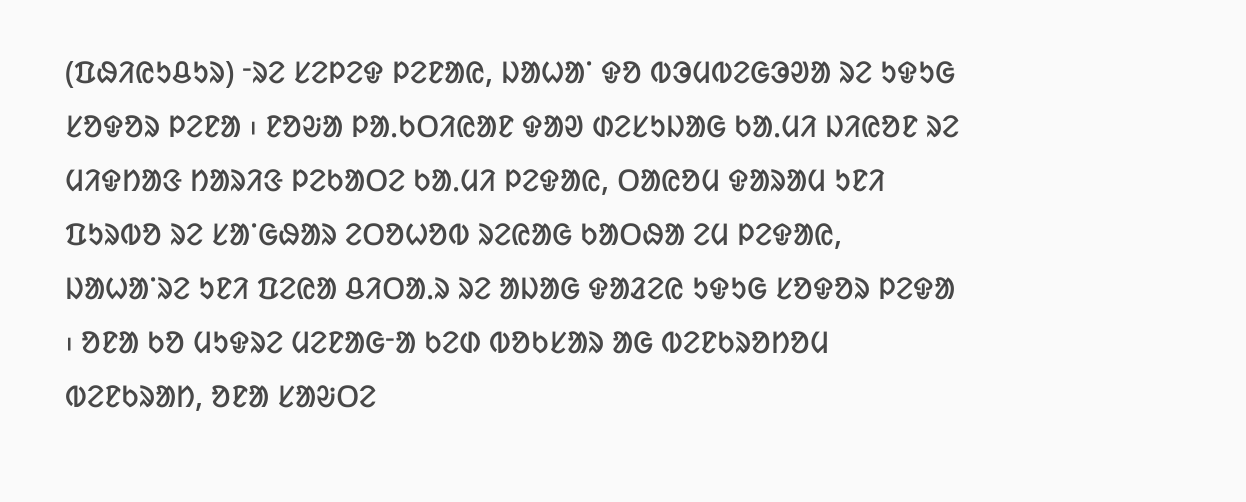(ᱯᱷᱤᱭᱩᱪᱩᱨ) ᱼᱨᱮ ᱥᱮᱞᱮᱫ ᱞᱮᱱᱟᱭ, ᱡᱟᱦᱟᱸ ᱫᱚ ᱵᱳᱢᱵᱮᱜᱳᱣᱟ ᱨᱮ ᱩᱫᱩᱜ ᱥᱚᱫᱚᱨ ᱞᱮᱱᱟ ᱾ ᱱᱚᱶᱟ ᱞᱟᱹᱠᱛᱤᱭᱟᱱ ᱫᱟᱣ ᱰᱮᱥᱩᱡᱟᱜ ᱠᱟᱹᱢᱤ ᱡᱤᱭᱚᱱ ᱨᱮ ᱢᱤᱫᱴᱟᱝ ᱴᱟᱨᱤᱝ ᱞᱮᱠᱟᱛᱮ ᱠᱟᱹᱢᱤ ᱞᱮᱫᱟᱭ, ᱛᱟᱭᱚᱢ ᱫᱟᱨᱟᱢ ᱩᱱᱤ ᱯᱩᱨᱵᱚ ᱨᱮ ᱥᱟᱸᱜᱷᱟᱨ ᱮᱛᱚᱦᱚᱵ ᱨᱮᱭᱟᱜ ᱠᱟᱛᱷᱟ ᱮᱢ ᱞᱮᱫᱟᱭ, ᱡᱟᱦᱟᱸᱨᱮ ᱩᱱᱤ ᱯᱮᱭᱟ ᱪᱤᱛᱟᱹᱨ ᱨᱮ ᱟᱡᱟᱜ ᱫᱟᱲᱮᱭ ᱩᱫᱩᱜ ᱥᱚᱫᱚᱨ ᱞᱮᱫᱟ ᱾ ᱚᱱᱟ ᱠᱚ ᱢᱩᱫᱨᱮ ᱢᱮᱱᱟᱜᱼᱟ ᱠᱮᱰ ᱵᱚᱠᱥᱟᱨ ᱟᱜ ᱵᱮᱱᱠᱨᱚᱴᱚᱢ ᱵᱮᱱᱠᱨᱟᱴ, ᱚᱱᱟ ᱥᱟᱶᱛᱮ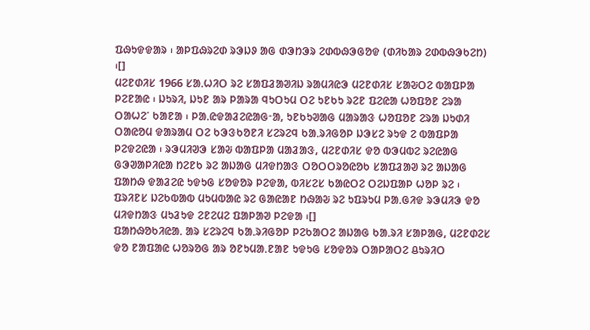ᱯᱷᱩᱫᱫᱟᱨ ᱾ ᱟᱞᱯᱷᱨᱮᱰ ᱨᱳᱡᱽ ᱟᱜ ᱰᱳᱴᱳᱨ ᱮᱰᱵᱷᱳᱜᱚᱫ (ᱰᱤᱠᱟᱨ ᱮᱰᱵᱷᱳᱠᱮᱴ) ᱾[]
ᱢᱮᱱᱰᱤᱥ 1966 ᱥᱟᱹᱦᱤᱛ ᱨᱮ ᱥᱟᱯᱲᱟᱣᱤᱡ ᱨᱟᱢᱤᱭᱳ ᱢᱮᱱᱰᱤᱥ ᱥᱟᱶᱛᱮ ᱵᱟᱯᱞᱟ ᱞᱮᱱᱟᱭ ᱾ ᱡᱩᱨᱤ, ᱡᱩᱱ ᱟᱨ ᱞᱟᱨᱟ ᱧᱩᱛᱩᱢ ᱛᱮ ᱩᱱᱠᱩ ᱨᱮᱱ ᱯᱮᱭᱟ ᱦᱚᱯᱚᱱ ᱮᱨᱟ ᱛᱟᱦᱮᱸ ᱠᱟᱱᱟ ᱾ ᱞᱟᱹᱭᱫᱟᱲᱮᱭᱟᱜᱼᱟ, ᱩᱱᱠᱩᱣᱟᱜ ᱢᱟᱨᱟᱝ ᱦᱚᱯᱚᱱ ᱮᱨᱟ ᱡᱩᱰᱤ ᱛᱟᱭᱚᱢ ᱫᱟᱨᱟᱢ ᱛᱮ ᱠᱳᱝᱠᱚᱱᱤ ᱥᱮᱨᱮᱧ ᱠᱟᱹᱨᱤᱜᱚᱞ ᱡᱳᱥᱮ ᱨᱩᱫ ᱮ ᱵᱟᱯᱞᱟ ᱞᱮᱫᱮᱭᱟ ᱾ ᱨᱳᱢᱤᱣᱳ ᱥᱟᱶ ᱵᱟᱯᱞᱟ ᱢᱟᱲᱟᱝ, ᱢᱮᱱᱰᱤᱥ ᱫᱚ ᱵᱳᱢᱵᱮ ᱨᱮᱭᱟᱜ ᱜᱳᱣᱟᱞᱤᱭᱟ ᱴᱮᱱᱠ ᱨᱮ ᱟᱡᱟᱜ ᱢᱤᱫᱴᱟᱝ ᱛᱚᱛᱛᱨᱚᱭᱚᱠ ᱥᱟᱯᱲᱟᱣ ᱨᱮ ᱟᱡᱟᱜ ᱯᱟᱴᱷ ᱫᱟᱲᱮᱭ ᱩᱫᱩᱜ ᱥᱚᱫᱚᱨ ᱞᱮᱫᱟ, ᱵᱤᱥᱮᱥ ᱠᱟᱭᱛᱮ ᱛᱮᱡᱯᱟᱞ ᱦᱚᱞ ᱨᱮ ᱾ ᱯᱨᱤᱱᱥ ᱡᱮᱠᱵᱟᱵ ᱢᱩᱢᱵᱟᱭ ᱨᱮ ᱜᱟᱭᱟᱱ ᱴᱷᱟᱶ ᱨᱮ ᱩᱯᱨᱩᱢ ᱞᱟᱹᱜᱤᱫ ᱨᱳᱢᱤᱳ ᱫᱚ ᱢᱤᱫᱴᱟᱝ ᱢᱩᱲᱩᱫ ᱮᱱᱮᱢᱮ ᱯᱟᱞᱟᱣ ᱞᱮᱫᱟ ᱾[]
ᱯᱟᱴᱷᱚᱠᱤᱭᱟᱹ ᱟᱨ ᱥᱮᱨᱮᱧ ᱠᱟᱹᱨᱤᱜᱚᱞ ᱞᱮᱠᱟᱛᱮ ᱟᱡᱟᱜ ᱠᱟᱹᱨᱤ ᱥᱟᱞᱟᱜ, ᱢᱮᱱᱰᱮᱥ ᱫᱚ ᱱᱟᱯᱟᱭ ᱦᱚᱨᱚᱜ ᱟᱨ ᱚᱱᱩᱢᱟᱹᱱᱟᱱ ᱩᱫᱩᱜ ᱥᱚᱫᱚᱨ ᱛᱟᱞᱟᱛᱮ ᱪᱩᱨᱤᱛ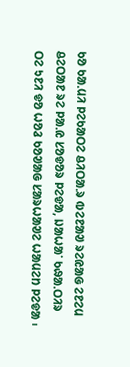ᱠᱚ ᱠᱟᱹᱢᱤ ᱞᱮᱠᱟᱛᱮ ᱪᱤᱛᱟᱹᱨ ᱵᱮᱱᱟᱣ ᱨᱮᱭᱟᱜ ᱮᱱᱮᱢ ᱪᱮᱛᱟᱱ ᱨᱮ ᱞᱟᱹᱭ ᱥᱚᱫᱚᱨ ᱞᱮᱫᱟ, ᱡᱟᱦᱟᱸ ᱠᱷᱟᱹᱛᱤᱨ ᱛᱮ ᱩᱱᱤ ᱫᱚ ᱦᱚᱲ ᱠᱚᱣᱟᱜ ᱥᱟᱨᱦᱟᱣᱮ ᱦᱟᱢᱮᱴ ᱞᱮᱫᱟ ᱾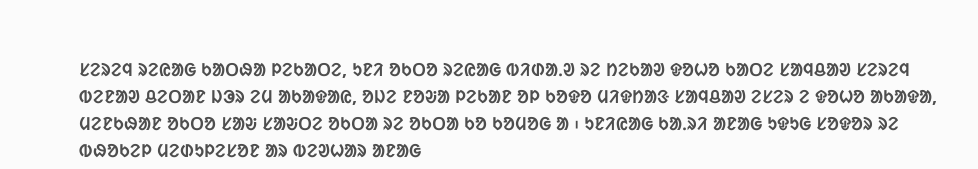ᱥᱮᱨᱮᱧ ᱨᱮᱭᱟᱜ ᱠᱟᱛᱷᱟ ᱞᱮᱠᱟᱛᱮ, ᱩᱱᱤ ᱚᱠᱛᱚ ᱨᱮᱭᱟᱜ ᱵᱤᱰᱟᱹᱣ ᱨᱮ ᱴᱮᱠᱟᱣ ᱫᱚᱦᱚ ᱠᱟᱛᱮ ᱥᱟᱧᱪᱟᱣ ᱥᱮᱨᱮᱧ ᱵᱮᱱᱟᱣ ᱪᱮᱛᱟᱱ ᱡᱳᱨ ᱮᱢ ᱟᱠᱟᱫᱟᱭ, ᱚᱡᱮ ᱱᱚᱶᱟ ᱞᱮᱠᱟᱱ ᱚᱞ ᱠᱚᱫᱚ ᱢᱤᱫᱴᱟᱝ ᱥᱟᱧᱪᱟᱣ ᱮᱥᱮᱨ ᱮ ᱫᱚᱦᱚ ᱟᱠᱟᱫᱟ, ᱢᱮᱱᱠᱷᱟᱱ ᱚᱠᱛᱚ ᱥᱟᱶ ᱥᱟᱶᱛᱮ ᱚᱠᱛᱟ ᱨᱮ ᱚᱠᱛᱟ ᱠᱚ ᱠᱚᱢᱚᱜ ᱟ ᱾ ᱩᱱᱤᱭᱟᱜ ᱠᱟᱹᱨᱤ ᱟᱱᱟᱜ ᱩᱫᱩᱜ ᱥᱚᱫᱚᱨ ᱨᱮ ᱵᱷᱚᱠᱮᱞ ᱢᱮᱰᱩᱞᱮᱥᱚᱱ ᱟᱨ ᱵᱮᱣᱦᱟᱨ ᱟᱱᱟᱜ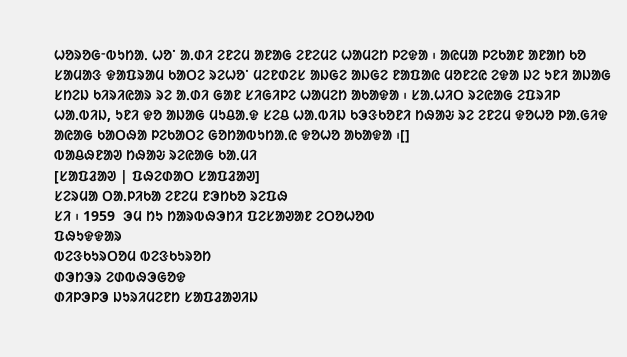ᱦᱚᱨᱚᱜᱼᱵᱩᱴᱟᱹ ᱦᱚᱸ ᱟᱹᱰᱤ ᱮᱱᱮᱢ ᱟᱱᱟᱜ ᱮᱱᱮᱢᱮ ᱦᱟᱢᱮᱴ ᱞᱮᱫᱟ ᱾ ᱟᱭᱢᱟ ᱞᱮᱠᱟᱱ ᱟᱱᱟᱴ ᱠᱚ ᱥᱟᱢᱟᱝ ᱫᱟᱯᱨᱟᱢ ᱠᱟᱛᱮ ᱨᱮᱦᱚᱸ ᱢᱮᱱᱰᱮᱥ ᱟᱡᱜᱮ ᱟᱡᱜᱮ ᱱᱟᱯᱟᱭ ᱢᱚᱱᱮᱭ ᱮᱫᱟ ᱡᱮ ᱩᱱᱤ ᱟᱡᱟᱜ ᱥᱴᱮᱡ ᱠᱤᱨᱤᱭᱟᱨ ᱨᱮ ᱟᱹᱰᱤ ᱜᱟᱱ ᱥᱤᱜᱤᱞᱮ ᱦᱟᱢᱮᱴ ᱟᱠᱟᱫᱟ ᱾ ᱥᱟᱹᱦᱤᱛ ᱨᱮᱭᱟᱜ ᱮᱯᱨᱤᱞ ᱦᱟᱹᱵᱤᱡ, ᱩᱱᱤ ᱫᱚ ᱟᱡᱟᱜ ᱢᱩᱪᱟᱹᱫ ᱥᱮᱪ ᱦᱟᱹᱵᱤᱡ ᱠᱳᱝᱠᱚᱱᱤ ᱴᱷᱟᱶ ᱨᱮ ᱮᱱᱮᱢ ᱫᱚᱦᱚ ᱞᱟᱹᱜᱤᱫ ᱟᱭᱟᱜ ᱠᱟᱛᱷᱟ ᱞᱮᱠᱟᱛᱮ ᱜᱚᱴᱟᱵᱩᱴᱟᱹᱭ ᱫᱚᱦᱚ ᱟᱠᱟᱫᱟ ᱾[]
ᱵᱟᱪᱷᱱᱟᱣ ᱴᱷᱟᱶ ᱨᱮᱭᱟᱜ ᱠᱟᱹᱢᱤ
[ᱥᱟᱯᱲᱟᱣ | ᱯᱷᱮᱰᱟᱛ ᱥᱟᱯᱲᱟᱣ]
ᱥᱮᱨᱢᱟ ᱛᱟᱹᱞᱤᱠᱟ ᱮᱱᱮᱢ ᱱᱳᱴᱠᱚ ᱨᱮᱯᱷ
ᱥᱤ ᱾ 1959  ᱳᱢ ᱴᱩ ᱴᱟᱨᱵᱷᱳᱴᱤ ᱯᱮᱥᱟᱣᱟᱱ ᱮᱛᱚᱦᱚᱵ
ᱯᱷᱩᱫᱫᱟᱨ
ᱵᱮᱝᱠᱩᱨᱛᱚᱢ ᱵᱮᱝᱠᱩᱨᱚᱴ
ᱰᱳᱴᱳᱨ ᱮᱰᱵᱷᱳᱜᱚᱫ
ᱰᱤᱞᱳᱞᱳ ᱡᱩᱨᱤᱢᱮᱱᱴ ᱥᱟᱯᱲᱟᱣᱤᱡ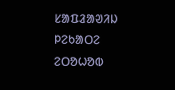ᱥᱟᱯᱲᱟᱣᱤᱡ ᱞᱮᱠᱟᱛᱮ ᱮᱛᱚᱦᱚᱵ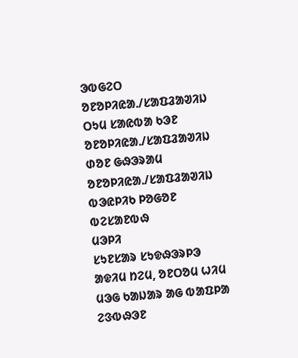ᱳᱵᱜᱮᱛ ᱚᱱᱚᱞᱤᱭᱟᱹ/ᱥᱟᱯᱲᱟᱣᱤᱡ
ᱛᱩᱢ ᱥᱟᱭᱵᱟ ᱠᱳᱱ ᱚᱱᱚᱞᱤᱭᱟᱹ/ᱥᱟᱯᱲᱟᱣᱤᱡ
ᱰᱚᱱ ᱜᱷᱳᱨᱟᱢ ᱚᱱᱚᱞᱤᱭᱟᱹ/ᱥᱟᱯᱲᱟᱣᱤᱡ
ᱵᱳᱭᱞᱤᱠ ᱞᱚᱜᱚᱱ
ᱵᱮᱥᱟᱱᱵᱷ
ᱢᱳᱞᱤ
ᱥᱩᱱᱥᱟᱨ ᱥᱩᱫᱷᱳᱨᱞᱳ
ᱟᱫᱤᱢ ᱴᱮᱢ, ᱚᱱᱛᱚᱢ ᱦᱤᱢ
ᱢᱳᱜ ᱠᱟᱡᱟᱨ ᱟᱜ ᱵᱟᱯᱞᱟ
ᱮᱝᱵᱷᱳᱱ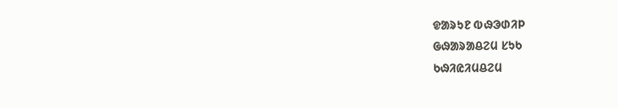ᱫᱟᱨᱩᱱ ᱵᱷᱳᱰᱤᱞ
ᱜᱷᱟᱨᱟᱪᱮᱢ ᱥᱩᱠ
ᱠᱷᱤᱭᱤᱢᱪᱮᱢ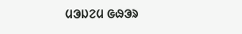ᱢᱳᱡᱮᱢ ᱜᱷᱳᱨ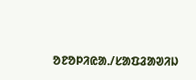ᱚᱱᱚᱞᱤᱭᱟᱹ/ᱥᱟᱯᱲᱟᱣᱤᱡ